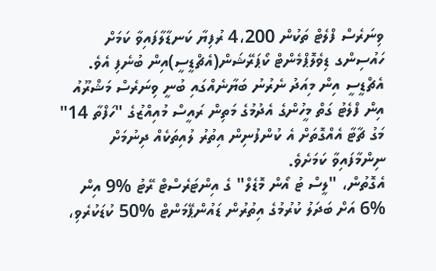ވިނަރެސް ފްލެޓް ތަކުން 4،200 ރުފިޔާ ކަނޑާލާފައިވާ ކަމަށް ހައުސިންގ ޑިވެލޮޕްމެންޓް ކޯޕަރޭޝަން(އެޗްޑީސީ)އިން ބުނެފި އެވެ.
އެޗްޑީސީ އިން މިއަދު ނެރުނު ބަޔާނެއްގައި ބުނީ ވިނަރެސް މަޝްރޫއު އިން ފްލެޓު ގަތް މީހުންގެ އެދުމުގެ މަތިން ރައީސް މުއިއްޒުގެ "ހަފްތާ 14" މަގު ޗާޓާ އެއްގޮތަށް އެ ކުންފުނިން އިތުރު ލުއިތަކެއް ދިނުމަށް ނިންމާފައިވާ ކަމަށެވެ.
އެގޮތުން، "ލީސް ޓު އޯން މޮޑެލް" ގެ އިންޓަރެސްޓް ރޭޓު %9 އިން %6 އަށް ބަދަލު ކުރުމުގެ އިތުރުން ޑައުންޕޭމަންޓް %50 ކުޑަކުރެވި،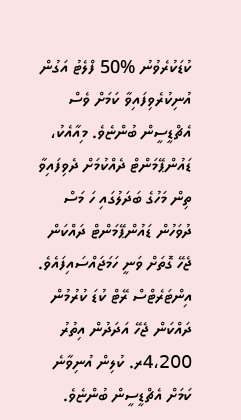ކުޑަކުރެވުނު %50 ފްލެޓު އަގުން އުނިކުރެވިފައިވާ ކަމަށް ވެސް އެޗްޑީސީން ބުންޏެވެ. މިއާއެކު، ޑައުންޕޭމަންޓް ދެއްކުމަށް ދެވިފައިވާ ތިން މަހުގެ ބަދަލުގައި ހަ މަސް ދުވަހުން ޑައުންޕޭމަންޓް ދައްކަން ޖެހޭ ގޮތަށް ވަނީ ހަމަޖައްސައިފައެވެ. އިންޓަރެޓްސް ރޭޓް ކުޑަ ކުރުމުން ދައްކަން ޖެހޭ އަދަދުން އިތުރު 4،200ރ. ކުލިން އުނިވާނެ ކަމަށް އެޗްޑީސީން ބުންޏެވެ.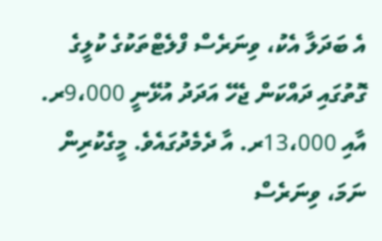އެ ބަދަލާ އެކު، ވިނަރެސް ފްލެޓްތަކުގެ ކުލީގެ ގޮތުގައި ދައްކަން ޖެހޭ އަދަދު އުޅޭނީ 9،000ރ. އާއި 13،000ރ. އާ ދެމެދުގައެވެ. މީގެކުރިން ނަމަ، ވިނަރެސް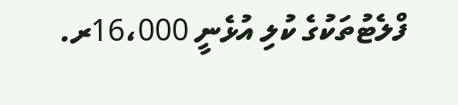ފްލެޓުތަކުގެ ކުލި އުޅެނީ 16،000ރ.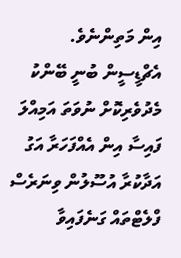އިން މަތިންނެވެ.
އެޗްޑީސީން ބުނީ ބޭންކު މެދުވެރިކޮށް ނުވަތަ އަމިއްލަ ފައިސާ އިން އެއްފަހަރާ އަގު އަދާކުރާ އުސޫލުން ވިނަރެސް ފްލެޓްތައް ގަނެފައިވާ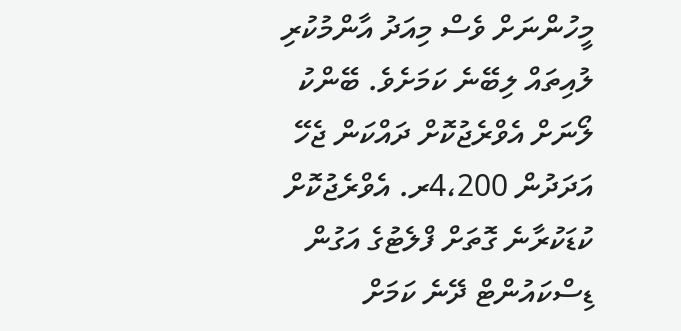މީހުންނަށް ވެސް މިއަދު އާންމުކުރި ލުއިތައް ލިބޭނެ ކަމަށެވެ. ބޭންކު ލޯނަށް އެވްރެޖުކޮށް ދައްކަން ޖެހޭ އަދަދުން 4،200ރ. އެވްރެޖުކޮށް ކުޑަކުރާނެ ގޮތަށް ފްލެޓުގެ އަގުން ޑިސްކައުންޓް ދޭނެ ކަމަށް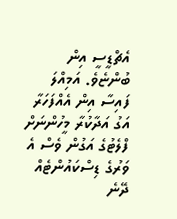އެޗްޑީސީ އިން ބުންޏެވެ. އަމިއްލަ ފައިސާ އިން އެއްފަހަރާ އަގު އަދާކުރާ މީހުންނަށް ފްލެޓުގެ އަގުން ވެސް އެ ވަރުގެ ޑިސްކައުންޓެއް ދޭނެ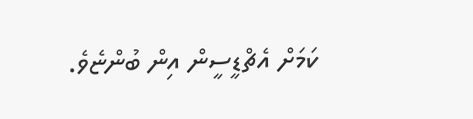ކަމަށް އެޗްޑީސީން އިން ބުންޏެވެ.